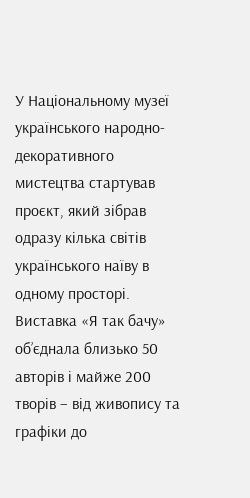У Національному музеї українського народно-декоративного мистецтва стартував проєкт, який зібрав одразу кілька світів українського наїву в одному просторі. Виставка «Я так бачу» об’єднала близько 50 авторів і майже 200 творів – від живопису та графіки до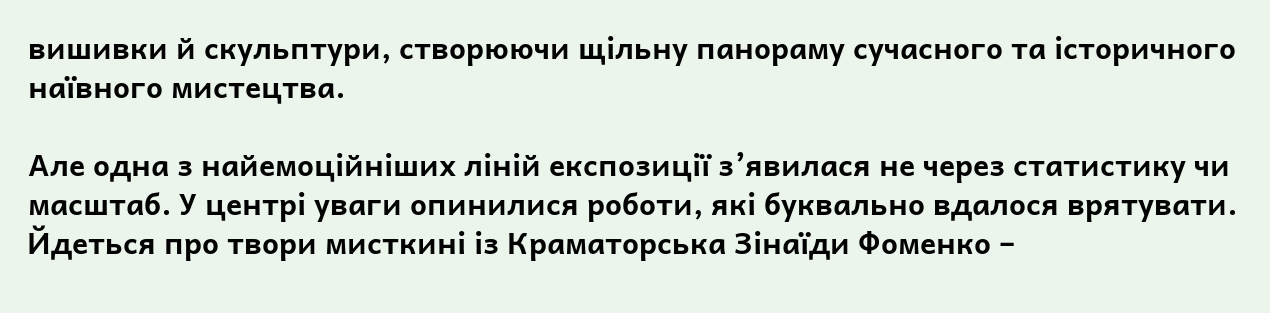вишивки й скульптури, створюючи щільну панораму сучасного та історичного наївного мистецтва.

Але одна з найемоційніших ліній експозиції з’явилася не через статистику чи масштаб. У центрі уваги опинилися роботи, які буквально вдалося врятувати. Йдеться про твори мисткині із Краматорська Зінаїди Фоменко –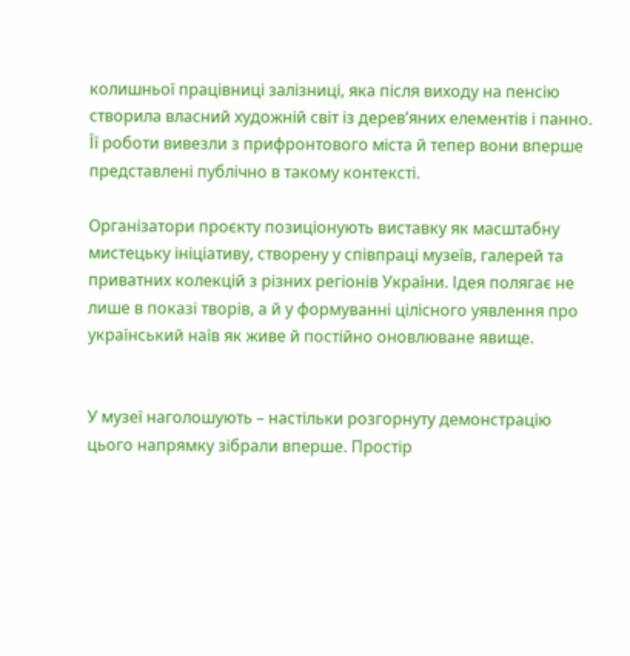колишньої працівниці залізниці, яка після виходу на пенсію створила власний художній світ із дерев’яних елементів і панно. Її роботи вивезли з прифронтового міста й тепер вони вперше представлені публічно в такому контексті.

Організатори проєкту позиціонують виставку як масштабну мистецьку ініціативу, створену у співпраці музеїв, галерей та приватних колекцій з різних регіонів України. Ідея полягає не лише в показі творів, а й у формуванні цілісного уявлення про український наїв як живе й постійно оновлюване явище.


У музеї наголошують – настільки розгорнуту демонстрацію цього напрямку зібрали вперше. Простір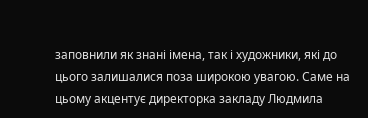заповнили як знані імена, так і художники, які до цього залишалися поза широкою увагою. Саме на цьому акцентує директорка закладу Людмила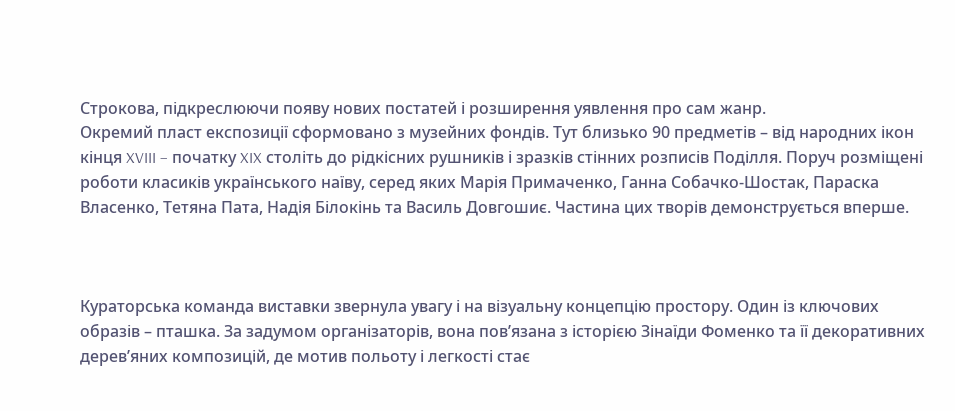Строкова, підкреслюючи появу нових постатей і розширення уявлення про сам жанр.
Окремий пласт експозиції сформовано з музейних фондів. Тут близько 90 предметів – від народних ікон кінця XVIII – початку XIX століть до рідкісних рушників і зразків стінних розписів Поділля. Поруч розміщені роботи класиків українського наїву, серед яких Марія Примаченко, Ганна Собачко-Шостак, Параска Власенко, Тетяна Пата, Надія Білокінь та Василь Довгошиє. Частина цих творів демонструється вперше.



Кураторська команда виставки звернула увагу і на візуальну концепцію простору. Один із ключових образів – пташка. За задумом організаторів, вона пов’язана з історією Зінаїди Фоменко та її декоративних дерев’яних композицій, де мотив польоту і легкості стає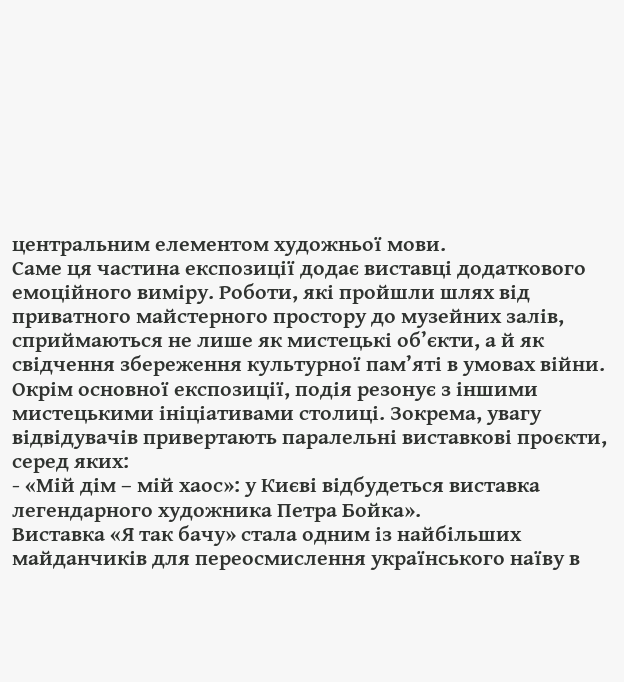центральним елементом художньої мови.
Саме ця частина експозиції додає виставці додаткового емоційного виміру. Роботи, які пройшли шлях від приватного майстерного простору до музейних залів, сприймаються не лише як мистецькі об’єкти, а й як свідчення збереження культурної пам’яті в умовах війни.
Окрім основної експозиції, подія резонує з іншими мистецькими ініціативами столиці. Зокрема, увагу відвідувачів привертають паралельні виставкові проєкти, серед яких:
- «Мій дім – мій хаос»: у Києві відбудеться виставка легендарного художника Петра Бойка».
Виставка «Я так бачу» стала одним із найбільших майданчиків для переосмислення українського наїву в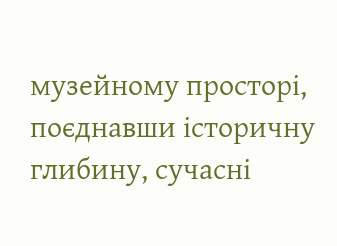музейному просторі, поєднавши історичну глибину, сучасні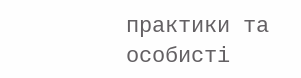практики та особисті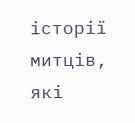історії митців, які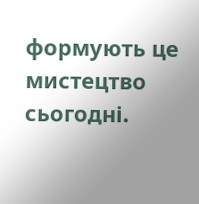формують це мистецтво сьогодні.